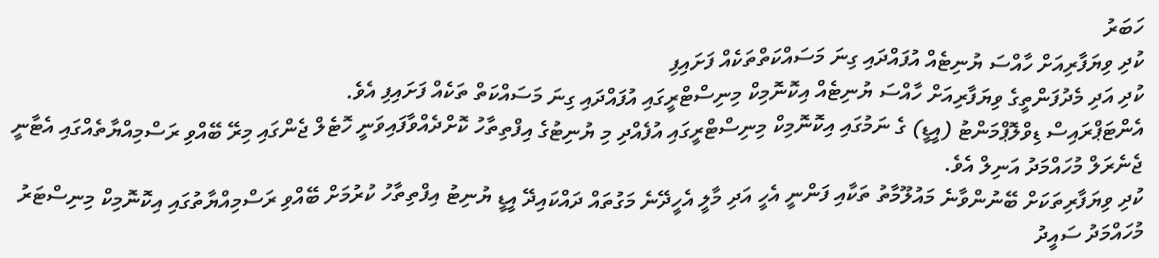ހަބަރު
ކުދި ވިޔަފާރިއަށް ހާއްސަ ޔުނިޓެއް އުފައްދައި ގިނަ މަސައްކަތްތަކެއް ފަށައިފި
ކުދި އަދި މެދުފަންތީގެ ވިޔަފާރިއަށް ހާއްސަ ޔުނިޓެއް އިކޮނޮމިކް މިނިސްޓްރީގައި އުފައްދައި ގިނަ މަސައްކަތް ތަކެއް ފަށައިފި އެވެ.
އެންޓަޕްރައިސް ޑިވްލޮޕްމަންޓު (އީޑީ) ގެ ނަމުގައި އިކޮނޮމިކް މިނިސްޓްރީގައި އުފެއްދި މި ޔުނިޓުގެ އިފްތިތާހު ކޮށްދެއްވާފައިވަނީ ހޮޓެލް ޖެންގައި މިރޭ ބޭއްވި ރަސްމިއްޔާތެއްގައި އެޓާނީ ޖެނެރަލް މުހައްމަދު އަނިލް އެވެ.
ކުދި ވިޔަފާރިތަކަށް ބޭނުންވާނެ މައުލޫމާތު ތަކާއި ފަންނީ އެހީ އަދި މާލީ އެހީދޭނެ މަގުތައް ދައްކައިދޭ އީޑީ ޔުނިޓު އިފްތިތާހު ކުރުމަށް ބޭއްވި ރަސްމިއްޔާތުގައި އިކޮނޮމިކް މިނިސްޓަރު މުހައްމަދު ސައީދު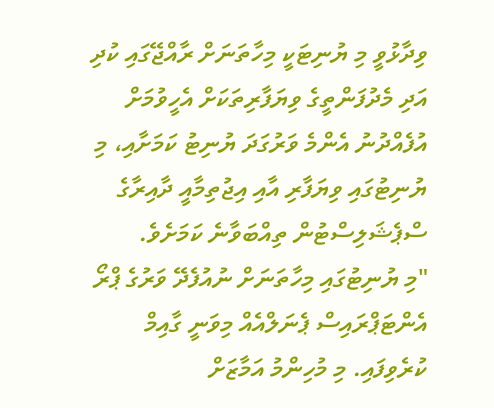ވިދާޅުވީ މި ޔުނިޓަކީ މިހާތަނަށް ރާއްޖޭގައި ކުދި އަދި މެދުފަންތީގެ ވިޔަފާރިތަކަށް އެހީވުމަށް އުފެއްދުނު އެންމެ ވަރުގަދަ ޔުނިޓު ކަމަށާއި، މި ޔުނިޓުގައި ވިޔަފާރި އާއި އިޖުތިމާއީ ދާއިރާގެ ސްޕެޝަލިސްޓުން ތިއްބަވާނެ ކަމަށެވެ.
"މި ޔުނިޓުގައި މިހާތަނަށް ނުއުފެދޭ ވަރުގެ ޕްރޯ އެންޓަޕްރައިސް ޕެނަލްއެއް މިވަނީ ގާއިމް ކުރެވިފައި. މި މުހިންމު އަމާޒަށް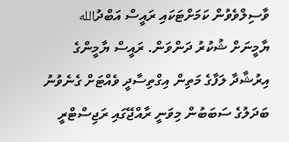ވާސިލްވެވުން ކަމަށްޓަކައި ރައީސް އަބްދުالله ޔާމީނަށް ޝުކުރު ދަންވަން. ރައީސް ޔާމީންގެ އިރުޝާދާ ލަފާގެ މަތިން އިގްތިސާދީ ވެއްޓަށް ގެނެވުނު ބަދަލުގެ ސަބަބުން މިވަނީ ރާއްޖޭގައި ރަޖިސްޓްރީ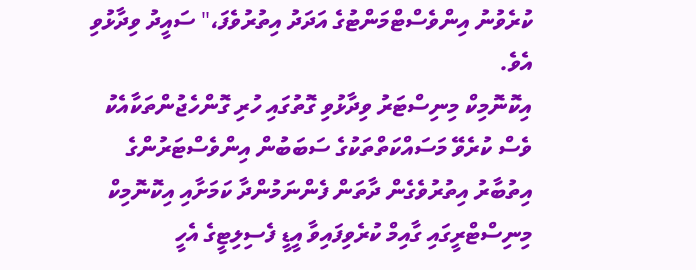ކުރެވުނު އިންވެސްޓްމަންޓުގެ އަދަދު އިތުރުވެފަ،" ސައީދު ވިދާޅުވި އެވެ.
އިކޮނޮމިކް މިނިސްޓަރު ވިދާޅުވި ގޮތުގައި ހުރި ގޮންހެޖުންތަކާއެކު ވެސް ކުރެވޭ މަސައްކަތްތަކުގެ ސަބަބުން އިންވެސްޓަރުންގެ އިތުބާރު އިތުރުވެގެން ދާތަން ފެންނަމުންދާ ކަމަށާއި އިކޮނޮމިކް މިނިސްޓްރީގައި ގާއިމް ކުރެވިފައިވާ އީޑީ ފެސިލިޓީގެ އެހީ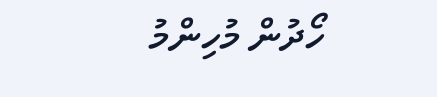ހޯދުން މުހިންމު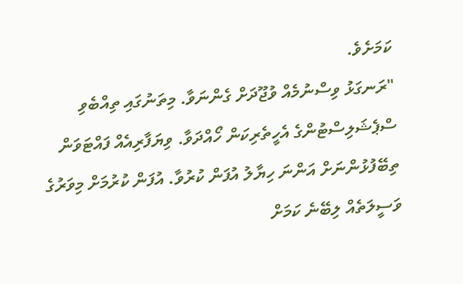ކަމަށެވެ.
"ރަނގަޅު ވިސްނުމެއް ވުޖޫދަށް ގެންނަވާ. މިތަނުގައި ތިއްބެވި ސްޕެޝަލިސްޓުންގެ އެހީތެރިކަން ހޯއްދަވާ. ވިޔަފާރިއެއް ފައްޓަވަން ތިބޭފުޅުންނަށް އަންނަ ހިޔާލު އުފަން ކުރުވާ. އުފަން ކުރުމަށް މިވަރުގެ ވަސީލަތެއް ލިބޭނެ ކަމަށް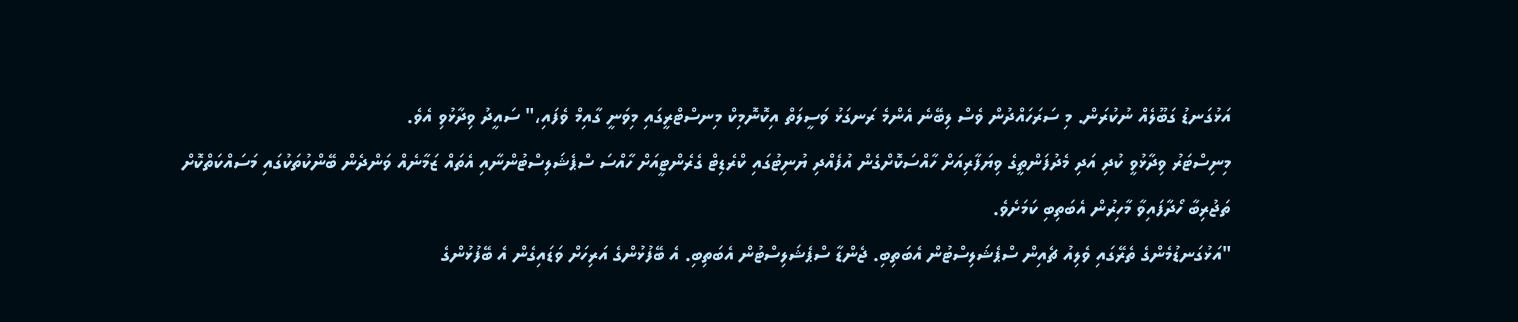އަޅުގަނޑު ގަބޫލެއް ނުކުރަން. މި ސަރަހައްދުން ވެސް ލިބޭނެ އެންމެ ރަނގަޅު ވަސީލަތް އިކޮނޮމިކް މިނސްޓްރީގައި މިވަނީ ގާއިމް ވެފައި،" ސައީދު ވިދާޅުވި އެވެ.
މިނިސްޓަރު ވިދާޅުވީ ކުދި އަދި މެދުފަންތީގެ ވިޔަފާރިއަށް ހާއްސަކޮށްގެން އުފެއްދި ޔުނިޓުގައި ކްރެޑިޓް ގެރެންޓީއަށް ހާއްސަ ސްޕެޝަލިސްޓުންނާއި އެތައް ޒަމާނެއް ވަންދެން ބޭންކުތަކުގައި މަސައްކަތްކޮށް ތަޖުރިބާ ހޯދާފައިވާ މާހިރުން އެބަތިބި ކަމަށެވެ.
"އަޅުގަނޑުމެންގެ ތެރޭގައި ވެލިއު ޗެއިން ސްޕެޝަލިސްޓުން އެބަތިބި. ޖެންޑާ ސްޕެޝަލިސްޓުން އެބަތިބި. އެ ބޭފުޅުންގެ އަރިހަށް ވަޑައިގެން އެ ބޭފުޅުންގެ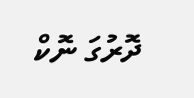ދޮރުގަ ނޮކް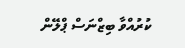ކުރުއްވާ ބިޒްނަސް ޕްލޭން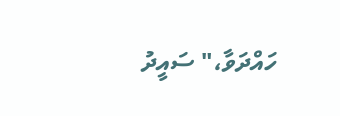ހައްދަވާ،" ސައީދު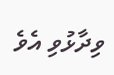ވިދާޅުވި އެވެ